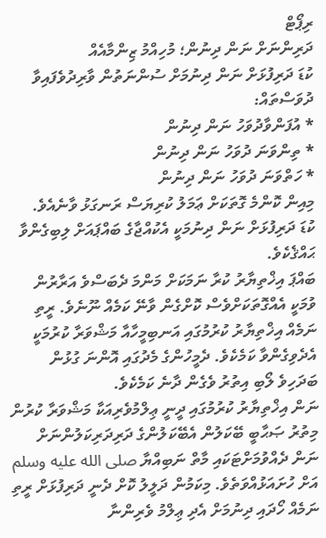ރިޕޯޓް
ދަރިންނަށް ނަން ދިނުން؛ މުހިއްމު ޒިންމާއެއް
ކުޑަ ދަރިފުޅަށް ނަން ދިނުމަށް ސުންނަތުން ވާރިދުވެފައިވާ ދުވަސްތައް:
* އުފަންވާދުވަހު ނަން ދިނުން
* ތިންވަނަ ދުވަހު ނަން ދިނުން
* ހަތްވަނަ ދުވަހު ނަން ދިނުން
މިއިން ކޮންމެ ގޮތަކަށް ޢަމަލު ކުރިޔަސް ރަނގަޅު ވާނެއެވެ.
ކުޑަ ދަރިފުޅަށް ނަން ދިނުމަކީ އެކުއްޖާގެ ބައްޕައަށް ލިބިގެންވާ ޙައްޤެކެވެ.
ބައްޕަ އިޚްތިޔާރު ކުރާ ނަމަކަށް މަންމަ ދެބަސްވެ އަރާރުން ވުމަކީ އެއްގޮތަކަށްވެސް ކޮށްގެން ވާނޭ ކަމެއް ނޫނެވެ. ރީތި ނަމެއް އިޚްތިޔާރު ކުރުމުގައި އަނބިމީހާއާ މަޝްވަރާ ކުރުމަކީ އެދެވިގެންވާ ކަމެކެވެ. ދެމީހުންގެ މެދުގައި އޮންނަ ގުޅުން ބަދަހިވެ ލޯބި އިތުރު ވެގެން ދާނެ ކަމެކެވެ.
ނަން އިޚްތިޔާރު ކުރުމުގައި ދީނީ ޢިލްމުވެރިއަކާ މަޝްވަރާ ކުރުން
މިތުރު ޞަޙާބީ ބޭކަލުން އެބޭކަލުންގެ ދަރިދަރިކަލުންނަށް ނަން ދެއްވުމަށްޓަކައި މާތް ނަބިއްޔާ صلى الله عليه وسلم އަށް ހުށައަޅުއްވަތެވެ. މިކަމުން ދަލީލު ކޮށް ދެނީ ދަރިފުޅަށް ރީތި ނަމެއް ހޯދައި ދިނުމަށް އެދި ޢިލްމު ވެރިންނާ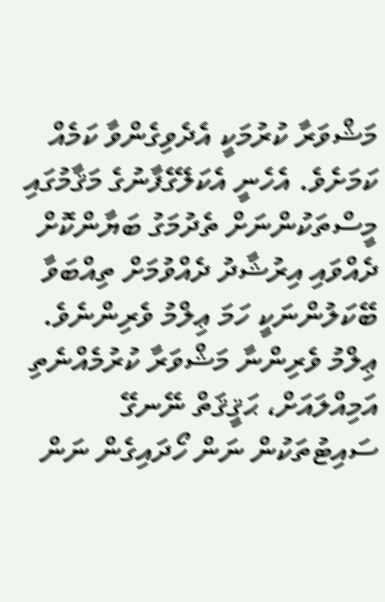މަޝްވަރާ ކުރުމަކީ އެދެވިގެންވާ ކަމެއް ކަމަށެވެ. އެހެނީ އެކަލޭގެފާނުގެ މަޤާމުގައި މީސްތަކުންނަށް ތެދުމަގު ބަޔާންކޮށް ދެއްވައި އިރުޝާދު ދެއްވުމަށް ތިއްބަވާ ބޭކަލުންނަކީ ހަމަ ޢިލްމު ވެރިންނެވެ. ޢިލްމު ވެރިންނާ މަޝްވަރާ ކުރުމެއްނެތި އަމިއްލައަށް، ޙަޤީޤަތް ނޭނގޭ ސައިޓުތަކުން ނަން ހޯދައިގެން ނަން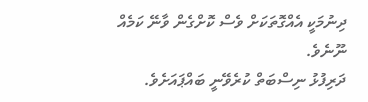ދިނުމަކީ އެއްގޮތަކަށް ވެސް ކޮށްގެން ވާނޭ ކަމެއް ނޫނެވެ.
ދަރިފުޅު ނިސްބަތް ކުރެވޭނީ ބައްޕައަށެވެ.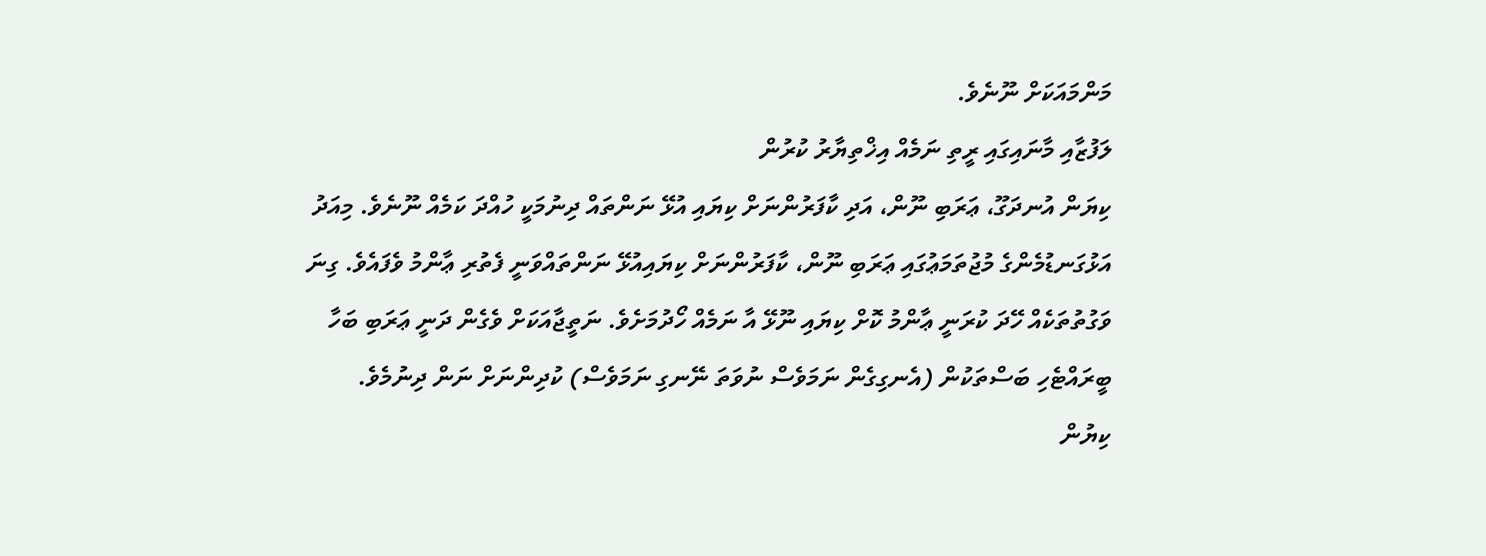މަންމައަކަށް ނޫނެވެ.
ލަފުޒާއި މާނައިގައި ރީތި ނަމެއް އިޚްތިޔާރު ކުރުން
ކިޔަން އުނދަގޫ، ޢަރަބި ނޫން، އަދި ކާފަރުންނަށް ކިޔައި އުޅޭ ނަންތައް ދިނުމަކީ ހުއްދަ ކަމެއް ނޫނެވެ. މިއަދު އަޅުގަނޑުމެންގެ މުޖުތަމަޢުގައި ޢަރަބި ނޫން، ކާފަރުންނަށް ކިޔައިއުޅޭ ނަންތައްވަނީ ފެތުރި ޢާންމު ވެފައެވެ. ގިނަ ވަގުތުތަކެއް ހޭދަ ކުރަނީ ޢާންމު ކޮށް ކިޔައި ނޫޅޭ އާ ނަމެއް ހޯދުމަށެވެ. ނަތީޖާއަކަށް ވެގެން ދަނީ ޢަރަބި ބަހާ ބީރައްޓެހި ބަސްތަކުން (އެނގިގެން ނަމަވެސް ނުވަތަ ނޭނގި ނަމަވެސް) ކުދިންނަށް ނަން ދިނުމެވެ.
ކިޔުން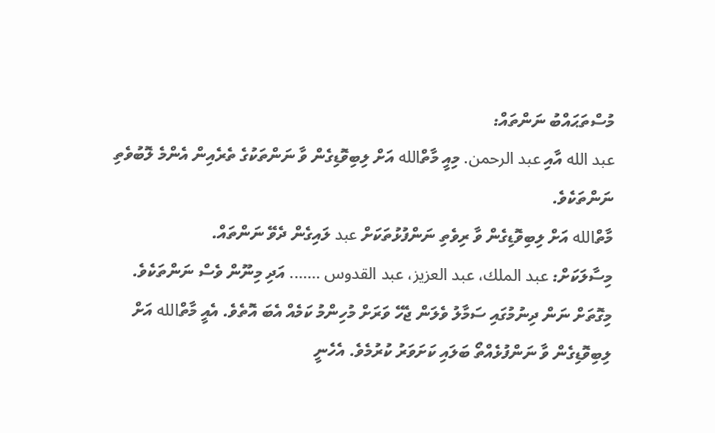މުސްތަޙައްބު ނަންތައް:
عبد الله އާއި عبد الرحمن. މިއީ މާތްالله އަށް ލިބިވޮޑިގެން ވާ ނަންތަކުގެ ތެރެއިން އެންމެ ލޮބުވެތި ނަންތަކެވެ.
މާތްالله އަށް ލިބިވޮޑިގެން ވާ ރިވެތި ނަންފުޅުތަކަށް عبد ލައިގެން ދެވޭ ނަންތައް.
މިސާލަކަށް: عبد الملك، عبد العزيز، عبد القدوس ……. އަދި މިނޫން ވެސް ނަންތަކެވެ. މިގޮތަށް ނަން ދިނުމުގައި ސަމާލު ވެލަން ޖެހޭ ވަރަށް މުހިންމު ކަމެއް އެބަ އޮތެވެ. އެއީ މާތްالله އަށް ލިބިވޮޑިގެން ވާ ނަންފުޅެއްތޯ ބަލައި ކަށަވަރު ކުރުމެވެ. އެހެނީ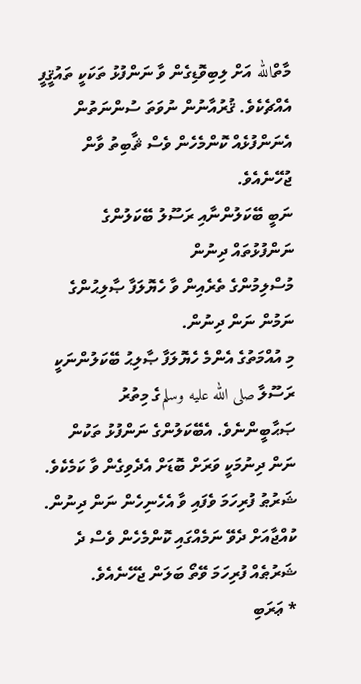މާތްالله އަށް ލިބިވޮޑިގެން ވާ ނަންފުޅު ތަކަކީ ތައުޤީފީ އެއްޗެކެވެ. ޤުރުއާނުން ނުވަތަ ސުންނަތުން އެނަންފުޅެއް ކޮންމެހެން ވެސް ޘާބިތު ވާން ޖުހޭނެއެވެ.
ނަބީ ބޭކަލުންނާއި ރަސޫލު ބޭކަލުންގެ ނަންފުޅުތައް ދިނުން
މުސްލިމުންގެ ތެރެއިން ވާ ހެޔޮލަފާ ޞާލިޙުންގެ ނަމުން ނަން ދިނުން.
މި އުއްމަތުގެ އެންމެ ހެޔޮލަފާ ޞާލިޙު ބޭކަލުންނަކީ ރަސޫލާ صلى الله عليه وسلمގެ މިތުރު ޞަޙާބީންނެވެ. އެބޭކަލުންގެ ނަންފުޅު ތަކުން ނަން ދިނުމަކީ ވަރަށް ބޮޑަށް އެދެވިގެން ވާ ކަމެކެވެ.
ޝަރުޠު ފުރިހަމަ ވެފައި ވާ އެހެނިހެން ނަން ދިނުން.
ކުއްޖާއަށް ދެވޭ ނަމެއްގައި ކޮންމެހެން ވެސް ދެ ޝަރުޠެއް ފުރިހަމަ ވޭތޯ ބަލަން ޖެހޭނެއެވެ.
* ޢަރަބި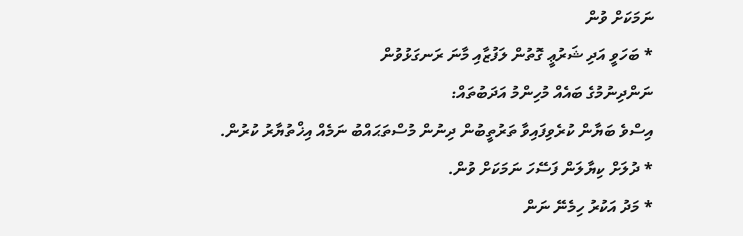ނަމަކަށް ވުން
* ބަހަވީ އަދި ޝަރުޢީ ގޮތުން ލަފުޒާއި މާނަ ރަނގަޅުވުން
ނަންދިނުމުގެ ބައެއް މުހިންމު އަދަބުތައް:
އިސްވެ ބަޔާން ކުރެވިފައިވާ ތަރުތީބުން ދިނުން މުސްތަޙައްބު ނަމެއް އިޚްތުޔާރު ކުރުން.
* ދުލަށް ކިޔާލަން ފަސޭހަ ނަމަކަށް ވުން.
* މަދު އަކުރު ހިމެނޭ ނަން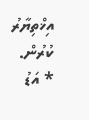އިޚްތިޔާރު ކުރުން.
* އަޑު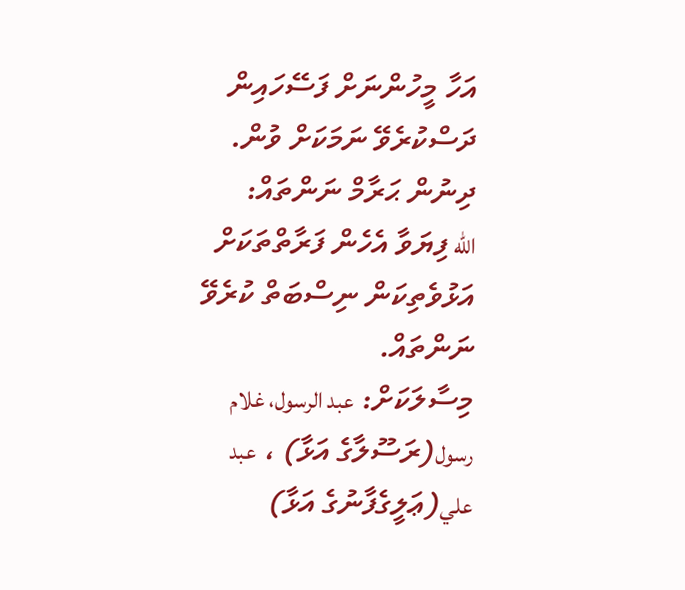އަހާ މީހުންނަށް ފަސޭހައިން ދަސްކުރެވޭ ނަމަކަށް ވުން.
ދިނުން ޙަރާމް ނަންތައް:
الله ފިޔަވާ އެހެން ފަރާތްތަކަށް އަޅުވެތިކަން ނިސްބަތް ކުރެވޭ ނަންތައް.
މިސާލަކަށް: عبد الرسول، غلام رسول(ރަސޫލާގެ އަޅާ) ، عبد علي(ޢަލީގެފާނުގެ އަޅާ)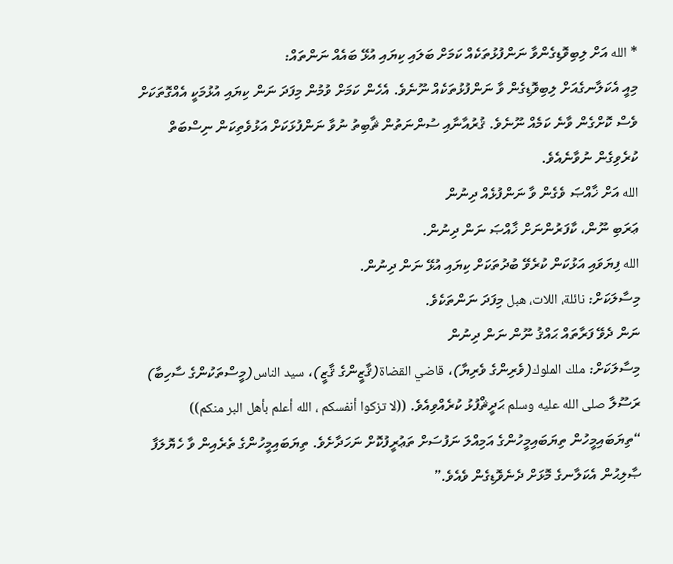* الله އަށް ލިބިވޮޑިގެންވާ ނަންފުޅުތަކެއް ކަމަށް ބަލައި ކިޔައި އުޅޭ ބައެއް ނަންތައް:
މިއީ އެކަލާނގެއަށް ލިބިވޮޑިގެން ވާ ނަންފުޅުތަކެއް ނޫނެވެ. އެހެން ކަމަށް ވުމުން މިފަދަ ނަން ކިޔައި އުޅުމަކީ އެއްގޮތަކަށް ވެސް ކޮށްގެން ވާނެ ކަމެއް ނޫނެވެ. ޤުރުއާނާއި ސުންނަތުން ޘާބިތު ނުވާ ނަންފުޅަކަށް އަޅުވެތިކަން ނިސްބަތް ކުރެވިގެން ނުވާނެއެވެ.
الله އަށް ޚާއްޞަ ވެގެން ވާ ނަންފުޅެއް ދިނުން
ޢަރަބި ނޫން، ކާފަރުންނަށް ޚާއްޞަ ނަން ދިނުން.
الله ފިޔަވައި އަޅުކަން ކުރެވޭ ބުދުތަކަށް ކިޔައި އުޅޭ ނަން ދިނުން.
މިސާލަކަށް: نائلة، اللات، هبل މިފަދަ ނަންތަކެވެ.
ނަން ދެވޭ ފަރާތައް ޙައްޤު ނޫން ނަން ދިނުން
މިސާލަކަށް: ملك الملوك(ވެރިންގެ ވެރިޔާ)، قاضي القضاة(ޤާޒީންގެ ޤާޒީ)، سيد الناس(މީސްތަކުންގެ ސާހިބާ)
ރަސޫލާ صلى الله عليه وسلم ޙަދީޘްފުޅު ކުރެއްވިއެވެ. ((لا تزكوا أنفسكم ، الله أعلم بأهل البر منكم)) “ތިޔަބައިމީހުން ތިޔަބައިމީހުންގެ އަމިއްލަ ނަފުސަށް ތަޢުރީފުކޮށް ނަހަދާށެވެ. ތިޔަބައިމީހުންގެ ތެރެއިން ވާ ހެޔޮލަފާ ޞާލިޙުން އެކަލާނގެ މޮޅަށް ދެނެވޮޑިގެން ވެއެވެ.”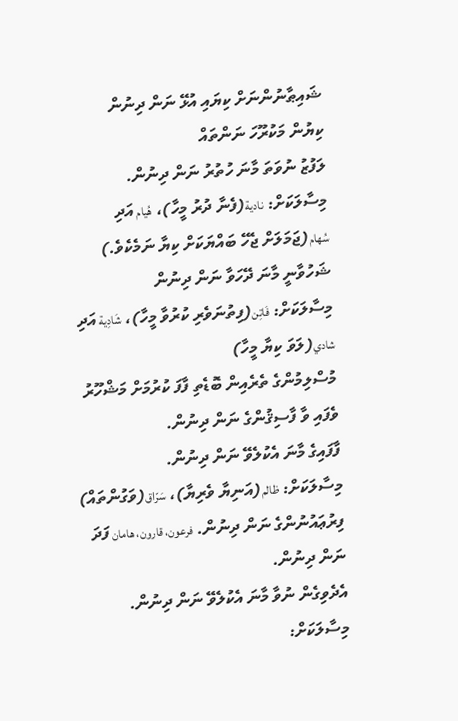ޝައިޠާނުންނަށް ކިޔައި އުޅޭ ނަން ދިނުން
ކިޔުން މަކުރޫހަ ނަންތައް
ލަފުޒު ނުވަތަ މާނަ ހުތުރު ނަން ދިނުން.
މިސާލަކަށް: نادية(ފެނާ ދުރު މީހާ)، هُيام އަދި سُهام(ޖަމަލަށް ޖެހޭ ބައްޔަކަށް ކިޔާ ނަމެކެވެ.)
ޝަހުވާނީ މާނަ ދޭހަވާ ނަން ދިނުން
މިސާލަކަށް: فَاتِن(ފިތުނަވެރި ކުރުވާ މީހާ)، شَادِية އަދި شادي(ލަވަ ކިޔާ މީހާ)
މުސްލިމުންގެ ތެރެއިން ބޮޑެތި ފާފަ ކުރުމަށް މަޝްހޫރު ވެފައި ވާ ފާސިޤުންގެ ނަން ދިނުން.
ފާފައިގެ މާނަ އެކުލެވޭ ނަން ދިނުން.
މިސާލަކަށް: ظالم(އަނިޔާ ވެރިޔާ)، سَرّاق(ވަގުންތައް)
ފިރުޢައުނުންގެ ނަން ދިނުން. فرعون، قارون، هامان ފަދަ ނަން ދިނުން.
އެދެވިގެން ނުވާ މާނަ އެކުލެވޭ ނަން ދިނުން.
މިސާލަކަށް: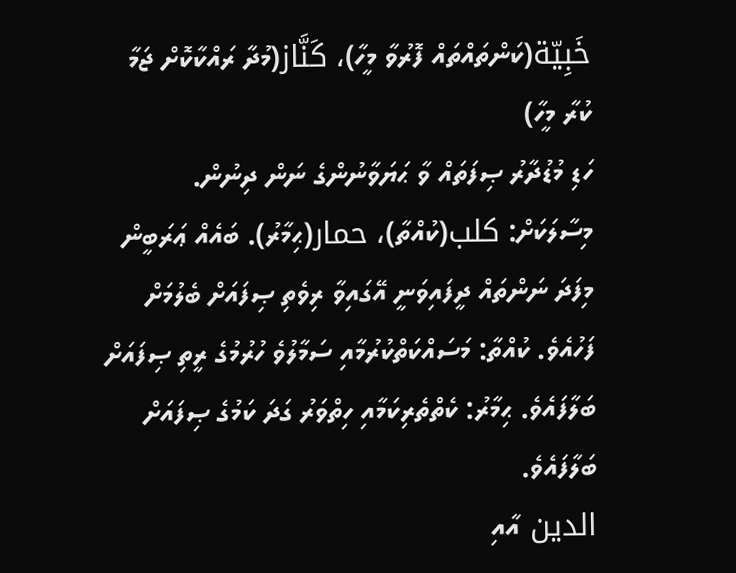خَبِيّة(ކަންތައްތައް ފޮރުވާ މީހާ)، كَنَّاز(މުދާ ރައްކާކޮށް ޖަމާ ކުރާ މީހާ)
ހަޑި މުޑުދާރު ޞިފަތައް ވާ ޙަޔަވާނުންގެ ނަން ދިނުން.
މިސާލަކަށް: كلب(ކުއްތާ)، حمار(ޙިމާރު). ބައެއް ޢަރަބީން މިފަދަ ނަންތައް ދީފައިވަނީ އޭގައިވާ ރިވެތި ޞިފައަށް ބެލުމަށް ފަހުއެވެ. ކުއްތާ: މަސައްކަތްކުރުމާއި ސަމާލުވެ ހުރުމުގެ ރީތި ޞިފައަށް ބަލާފައެވެ. ޙިމާރު: ކެތްތެރިކަމާއި ހިތްވަރު ގަދަ ކަމުގެ ޞިފައަށް ބަލާފައެވެ.
الدين އާއި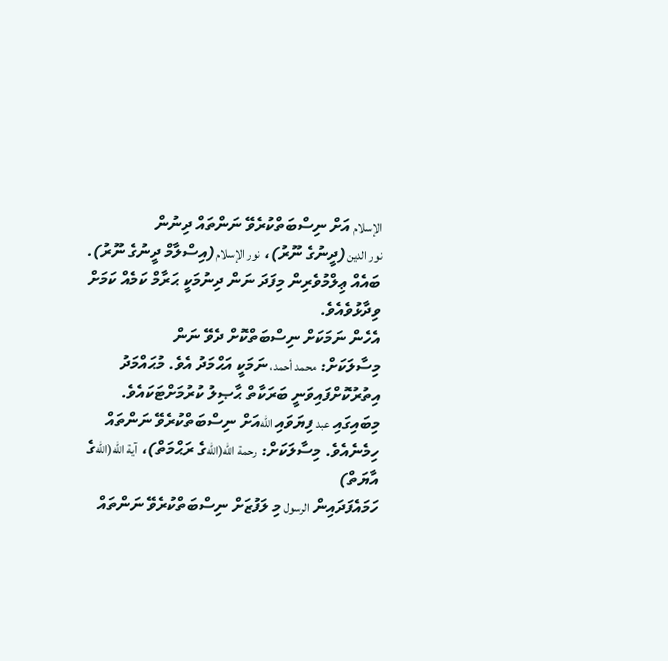الإسلام އަށް ނިސްބަތްކުރެވޭ ނަންތައް ދިނުން
نور الدين(ދީނުގެ ނޫރު)، نور الإسلام(އިސްލާމް ދީނުގެ ނޫރު). ބައެއް ޢިލްމުވެރިން މިފަދަ ނަން ދިނުމަކީ ޙަރާމް ކަމެއް ކަމަށް ވިދާޅުވެއެވެ.
އެހެން ނަމަކަށް ނިސްބަތްކޮށް ދެވޭ ނަން
މިސާލަކަށް: محمد أحمد، ނަމަކީ އަޙްމަދު އެވެ. މުޙައްމަދު އިތުރުކޮށްފައިވަނީ ބަރަކާތް ޙާޞިލު ކުރުމަށްޓަކައެވެ.
މިބައިގައި عبد ފިޔަވައި اللهއަށް ނިސްބަތްކުރެވޭ ނަންތައް ހިމެނެއެވެ. މިސާލަކަށް: رحمة الله(اللهގެ ރަޙްމަތް)، آية الله(اللهގެ އާޔަތް)
ހަމައެފަދައިން الرسول މި ލަފުޒަށް ނިސްބަތްކުރެވޭ ނަންތައް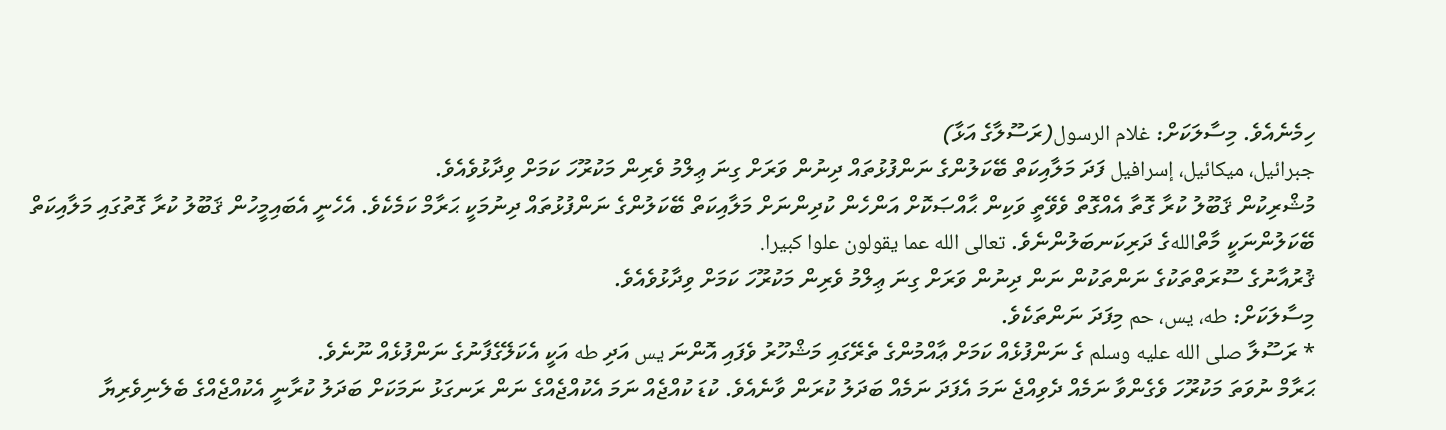ހިމެނެއެވެ. މިސާލަކަށް: غلام الرسول(ރަސޫލާގެ އަޅާ)
جبرائيل، ميكائيل، إسرافيل ފަދަ މަލާއިކަތް ބޭކަލުންގެ ނަންފުޅުތައް ދިނުން ވަރަށް ގިނަ ޢިލްމު ވެރިން މަކުރޫހަ ކަމަށް ވިދާޅުވެއެވެ.
މުޝްރިކުން ޤަބޫލު ކުރާ ގޮތާ އެއްގޮތް ވެވޭތީ ވަކިން ޙާއްޞަކޮށް އަންހެން ކުދިންނަށް މަލާއިކަތް ބޭކަލުންގެ ނަންފުޅުތައް ދިނުމަކީ ޙަރާމް ކަމެކެވެ. އެހެނީ އެބައިމީހުން ޤަބޫލު ކުރާ ގޮތުގައި މަލާއިކަތް ބޭކަލުންނަކީ މާތްاللهގެ ދަރިކަނބަލުންނެވެ. تعالى الله عما يقولون علوا كبيرا.
ޤުރުއާނުގެ ސޫރަތްތަކުގެ ނަންތަކުން ނަން ދިނުން ވަރަށް ގިނަ ޢިލްމު ވެރިން މަކުރޫހަ ކަމަށް ވިދާޅުވެއެވެ.
މިސާލަކަށް: طه، يس، حم މިފަދަ ނަންތަކެވެ.
* ރަސޫލާ صلى الله عليه وسلم ގެ ނަންފުޅެއް ކަމަށް ޢާއްމުންގެ ތެރޭގައި މަޝްހޫރު ވެފައި އޮންނަ يس އަދި طه އަކީ އެކަލޭގެފާނުގެ ނަންފުޅެއް ނޫނެވެ.
ޙަރާމް ނުވަތަ މަކުރޫހަ ވެގެންވާ ނަމެއް ދެވިއްޖެ ނަމަ އެފަދަ ނަމެއް ބަދަލު ކުރަން ވާނެއެވެ. ކުޑަ ކުއްޖެއް ނަމަ އެކުއްޖެއްގެ ނަން ރަނގަޅު ނަމަކަށް ބަދަލު ކުރާނީ އެކުއްޖެއްގެ ބެލެނިވެރިޔާ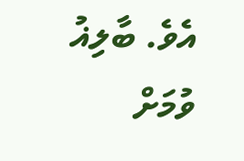އެވެ. ބާލިޣު ވުމަށް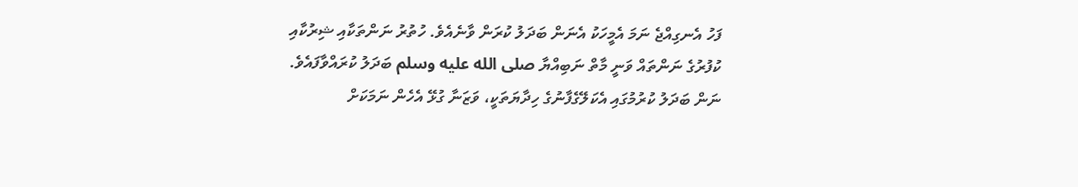ފަހު އެނގިއްޖެ ނަމަ އެމީހަކު އެނަން ބަދަލު ކުރަން ވާނެއެވެ. ހުތުރު ނަންތަކާއި ޝިރުކާއި ކުފުރުގެ ނަންތައް ވަނީ މާތް ނަބިއްޔާ صلى الله عليه وسلم ބަދަލު ކުރައްވާފައެވެ. ނަން ބަދަލު ކުރުމުގައި އެކަލޭގެފާނުގެ ހިދާޔަތަކީ، ވަޒަނާ ގުޅޭ އެހެން ނަމަކަށް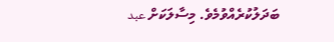ބަދަލުކުރެއްވުމެވެ. މިސާލަކަށް عبد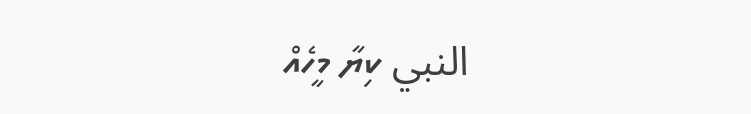النبي ކިޔާ މީހެއް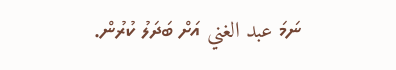ނަމަ عبد الغني އަށް ބަދަލު ކުރުން.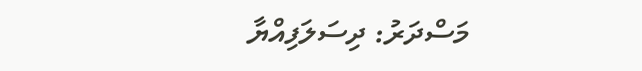މަސްދަރު: ދިސަލަފިއްޔާ